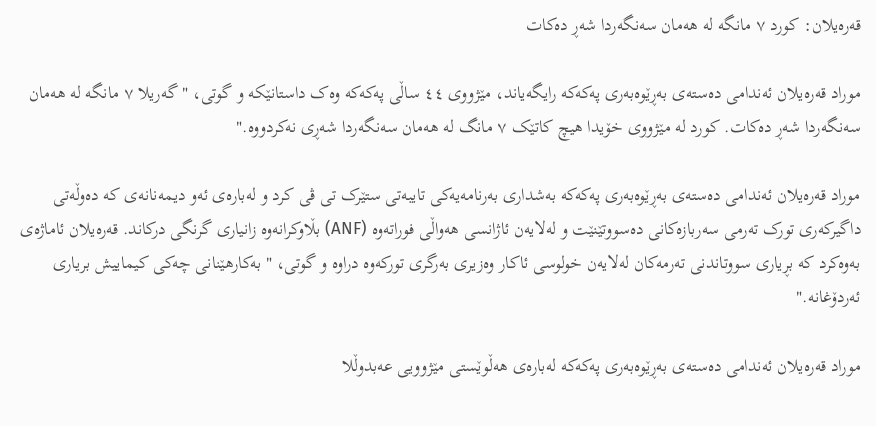قەرەیلان: کورد ٧ مانگە لە هەمان سەنگەردا شەڕ دەکات

موراد قەرەیلان ئەندامی دەستەی بەڕێوەبەری پەکەکە رایگەیاند، مێژووی ٤٤ ساڵی پەکەکە وەک داستانێکە و گوتی، " گەریلا ٧ مانگە لە هەمان سەنگەردا شەڕ دەکات. کورد لە مێژووی خۆیدا هیچ کاتێک ٧ مانگ لە هەمان سەنگەردا شەڕی نەکردووە."

موراد قەرەیلان ئەندامی دەستەی بەڕێوەبەری پەکەکە بەشداری بەرنامەیەکی تایبەتی ستێرک تی ڤی کرد و لەبارەی ئەو دیمەنانەی کە دەوڵەتی داگیرکەری تورک تەرمی سەربازەکانی دەسووتێنێت و لەلایەن ئاژانسی هەواڵی فوراتەوە (ANF) بڵاوکرانەوە زانیاری گرنگی درکاند. قەرەیلان ئاماژەی بەوەکرد کە بڕیاری سووتاندنی تەرمەکان لەلایەن خولوسی ئاکار وەزیری بەرگری تورکەوە دراوە و گوتی، " بەکارهێنانی چەکی کیماییش بریاری ئەردۆغانە."

موراد قەرەیلان ئەندامی دەستەی بەڕێوەبەری پەکەکە لەبارەی هەڵوێستی مێژوویی عەبدوڵلا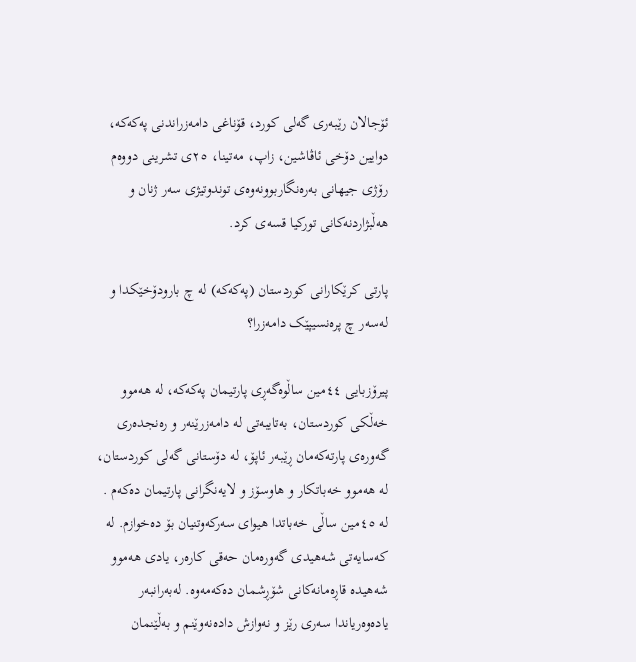ئۆجالان رێبەری گەلی کورد، قۆناغی دامەزراندنی پەکەکە، دوایین دۆخی ئاڤاشین، زاپ، مەتینا، ٢٥ی تشرینی دووەم رۆژی جیهانی بەرەنگاربوونەوەی توندوتیژی سەر ژنان و هەڵبژاردنەکانی تورکیا قسەی کرد.

پارتی کرێکارانی کوردستان (پەکەکە) لە چ بارودۆخێکدا و لەسەر چ پرەنسیپێک دامەزرا؟

پیرۆزبایی ٤٤مین ساڵوەگەڕی پارتیمان پەکەکە، لە هەموو خەڵکی کوردستان، بەتایبەتی لە دامەزرێنەر و رەنجدەری گەورەی پارتەکەمان ڕێبەر ئاپۆ، لە دۆستانی گەلی کوردستان، لە هەموو خەباتکار و هاوسۆز و لایەنگرانی پارتیمان دەکەم . لە ٤٥مین ساڵی خەباتدا هیوای سەرکەوتنیان بۆ دەخوازم. لە کەسایەتی شەهیدی گەورەمان حەقی کارەر، یادی هەموو شەهیدە قاڕەمانەکانی شۆڕشمان دەکەمەوە. لەبەرانبەر یادەوەریاندا سەری رێز و نەوازش دادەنەوێنم و بەڵێنمان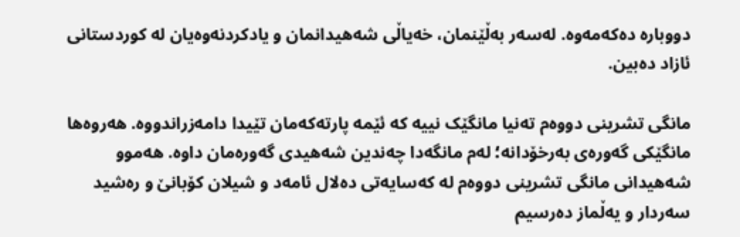دووبارە دەکەمەوە. لەسەر بەڵێنمان، خەیاڵی شەهیدانمان و یادکردنەوەیان لە کوردستانی ئازاد دەبین.

مانگی تشرینی دووەم تەنیا مانگێک نییە کە ئێمە پارتەکەمان تێیدا دامەزراندووە. هەروەها مانگێکی گەورەی بەرخۆدانە؛ لەم مانگەدا چەندین شەهیدی گەورەمان داوە. هەموو شەهیدانی مانگی تشرینی دووەم لە کەسایەتی دەلال ئامەد و شیلان کۆبانێ و رەشید سەردار و یەڵماز دەرسیم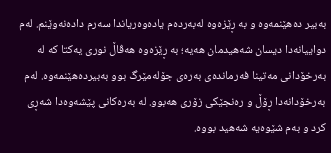بەبیر دەهێنمەوە و بە ڕێزەوە لەبەردەم یادەوەریاندا سەرم دادەنەوێنم. لەم دواییانەدا دیسان شەهیدمان هەیە؛ بە ڕێزەوە هەڤاڵ نوری یەکتا کە لە بەرخۆدانی مەتینا فەرماندەی بەرەی جۆلەمێرگ بوو بەبیردەهێنمەوە. لەم بەرخۆدانەدا ڕۆڵ و رەنجێکی زۆری هەبوو. لە بەرەکانی پێشەوەدا شەڕی کرد و بەم شێوەیە شەهید بووە.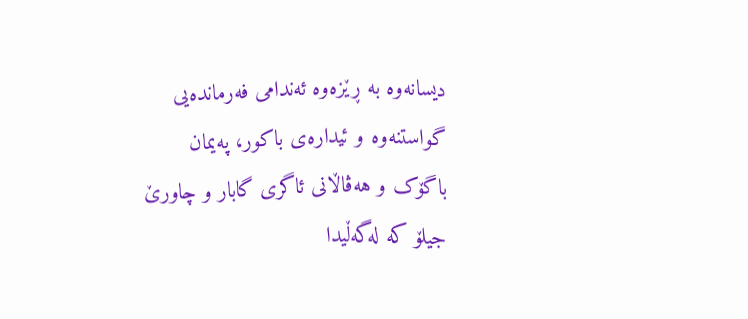دیسانەوە بە ڕێزەوە ئەندامی فەرماندەیی گواستنەوە و ئیدارەی باکور، پەیمان باگۆک و هەڤاڵانی ئاگری گابار و چاورێ جیلۆ کە لەگەڵیدا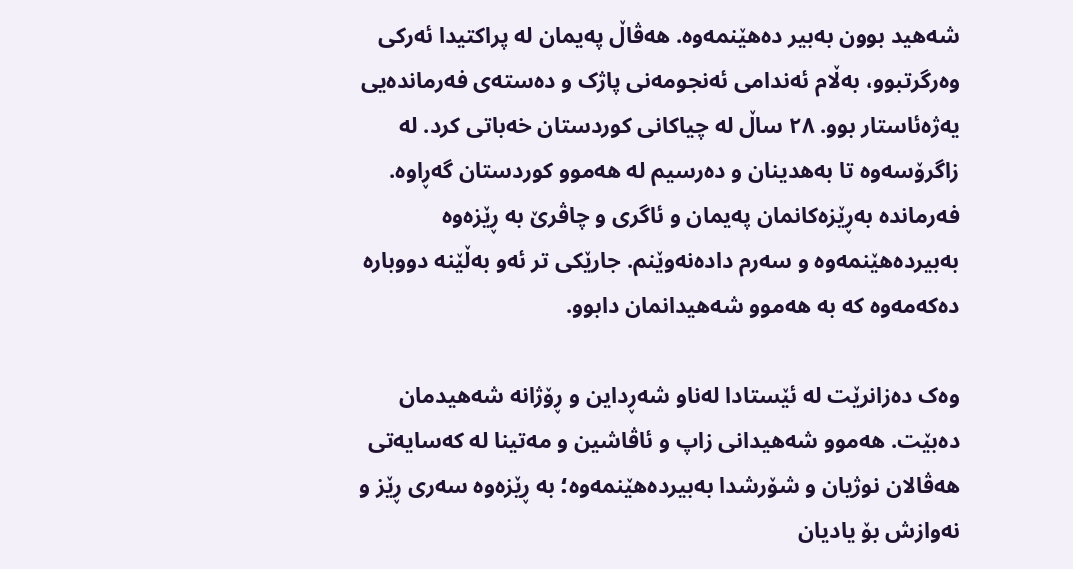شەهید بوون بەبیر دەهێنمەوە. هەڤاڵ پەیمان لە پراکتیدا ئەرکی وەرگرتبوو، بەڵام ئەندامی ئەنجومەنی پاژک و دەستەی فەرماندەیی یەژەئاستار بوو. ٢٨ ساڵ لە چیاکانی کوردستان خەباتی کرد. لە زاگرۆسەوە تا بەهدینان و دەرسیم لە هەموو کوردستان گەڕاوە. فەرماندە بەڕێزەکانمان پەیمان و ئاگری و چاڤرێ بە ڕێزەوە بەبیردەهێنمەوە و سەرم دادەنەوێنم. جارێکی تر ئەو بەڵێنە دووبارە دەکەمەوە کە بە هەموو شەهیدانمان دابوو.

وەک دەزانرێت لە ئێستادا لەناو شەڕداین و ڕۆژانە شەهیدمان دەبێت. هەموو شەهیدانی زاپ و ئاڤاشین و مەتینا لە کەسایەتی هەڤالان نوژیان و شۆرشدا بەبیردەهێنمەوە؛ بە ڕێزەوە سەری ڕێز و نەوازش بۆ یادیان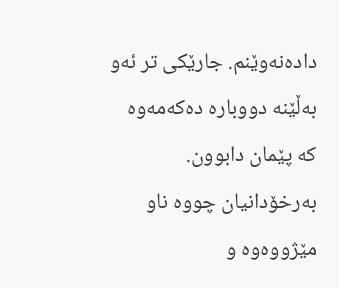دادەنەوێنم. جارێکی تر ئەو بەڵێنە دووبارە دەکەمەوە کە پێمان دابوون. بەرخۆدانیان چووە ناو مێژووەوە و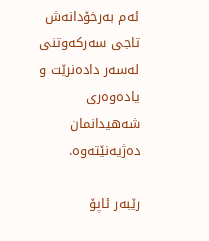ئەم بەرخۆدانەش تاجی سەرکەوتنی لەسەر دادەنرێت و یادەوەری شەهیدانمان دەژیەنێتەوە.

رێبەر ئاپۆ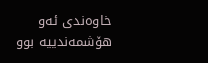خاوەندی ئەو هۆشمەندییە بوو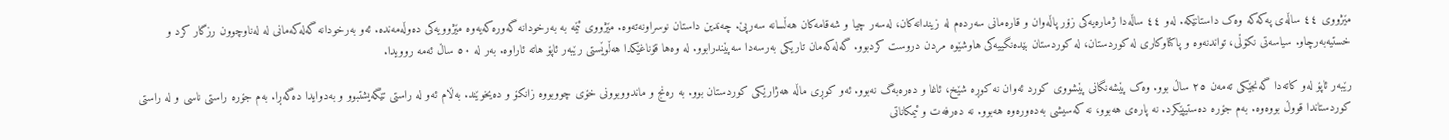مێژووی ٤٤ ساڵەی پەکەکە وەک داستانێکە. لەو ٤٤ ساڵەدا ژمارەیەکی زۆر پاڵەوان و قارەمانی سەردەم لە زیندانەکان، لەسەر چیا و شەقامەکان هەڵسانە سەرپێ. چەندین داستان نوسراونەتەوە. مێژووی ئێمە بە بەرخودانە گەورەکەیەوە مێژوویەکی دەوڵەمەندە. ئەو بەرخودانە گەلەکەمانی لە لەناوچوون رزگار کرد و خستیەبەرچاو. سیاسەتی نکۆڵی، تواندنەوە و پاکتاوکاری لە کوردستان، لە کوردستان بێدەنگییەکی هاوشێوە مردن دروست کردبوو. گەلەکەمان تاریکی بەرسەدا سەپێندرابوو. لە وەها قۆناغێکدا هەڵوێستی رێبەر ئاپۆ هاتە ئاراوە. بەر لە ٥٠ ساڵ ئەمە روویدا.

رێبەر ئاپۆ لەو کاتەدا گەنجێکی تەمەن ٢٥ ساڵ بوو. وەک پێشەنگانی پێشووی کورد ئەوان نە کوڕە شێخ، ئاغا و دەرەبەگ نەبوو. ئەو کوڕی ماڵە هەژارێکی کوردستان بوو. بە رەنج و ماندووبوونی خۆی چووبووە زانکۆ و دەیخوێند. بەڵام ئەو لە راستی تێگەیشتبوو و بەدوایدا دەگەڕا. بەم جۆرە راستی ناسی و لە راستی کوردستاندا قووڵ بووەوە. بەم جۆرە دەستیپێکرد. نە پارەی هەبوو، نە کەسیشی بەدەورەوە هەبوو. نە دەرفەت و ئیمکاناتی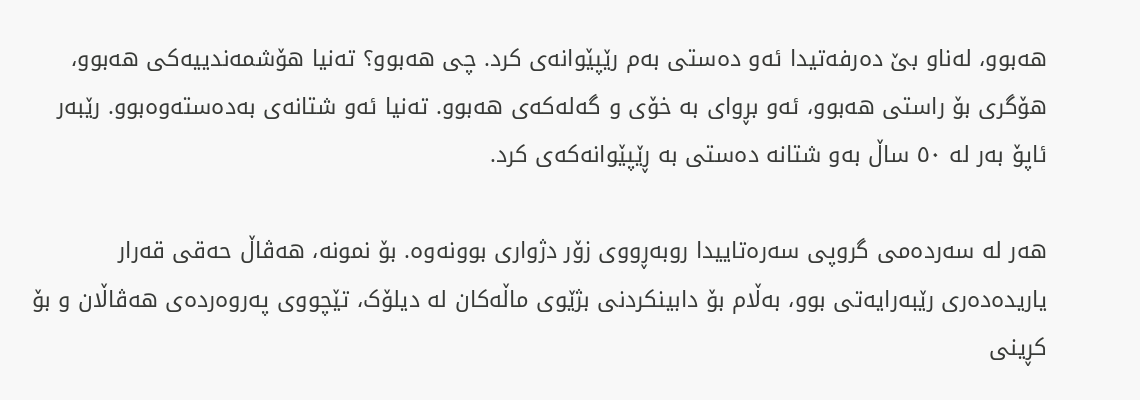هەبوو، لەناو بێ دەرفەتیدا ئەو دەستی بەم رێپێوانەی کرد. چی هەبوو؟ تەنیا هۆشمەندییەکی هەبوو، هۆگری بۆ راستی هەبوو، ئەو بڕوای بە خۆی و گەلەکەی هەبوو. تەنیا ئەو شتانەی بەدەستەوەبوو. رێبەر ئاپۆ بەر لە ٥٠ ساڵ بەو شتانە دەستی بە ڕێپێوانەکەی کرد.

هەر لە سەردەمی گروپی سەرەتاییدا روبەڕووی زۆر دژواری بوونەوە. بۆ نمونە، هەڤاڵ حەقی قەرار یاریدەدەری رێبەرایەتی بوو، بەڵام بۆ دابینکردنی بژێوی ماڵەکان لە دیلۆک، تێچووی پەروەردەی هەڤاڵان و بۆ کڕینی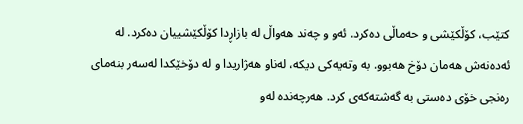کتێب، کۆڵکێشی و حەماڵی دەکرد. ئەو و چەند هەواڵ لە بازاڕدا کۆڵکێشییان دەکرد. لە ئەدەنەش هەمان دۆخ هەبوو. بە وتەیەکی دیکە، لەناو هەژاریدا و لە دۆخێکدا لەسەر بنەمای رەنجی خۆی دەستی بە گەشتەکەی کرد. هەرچەندە لەو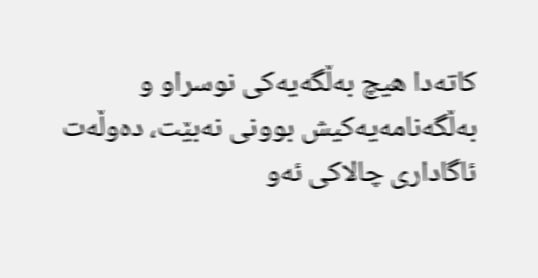کاتەدا هیچ بەڵگەیەکی نوسراو و بەڵگەنامەیەکیش بوونی نەبێت، دەوڵەت ئاگاداری چالاکی ئەو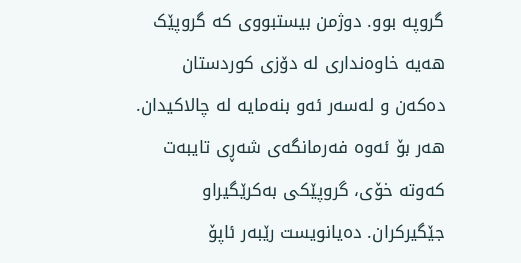گروپە بوو. دوژمن بیستبووی کە گروپێک هەیە خاوەنداری لە دۆزی کوردستان دەکەن و لەسەر ئەو بنەمایە لە چالاکیدان. هەر بۆ ئەوە فەرمانگەی شەڕی تایبەت کەوتە خۆی، گروپێکی بەکرێگیراو جێگیرکران. دەیانویست رێبەر ئاپۆ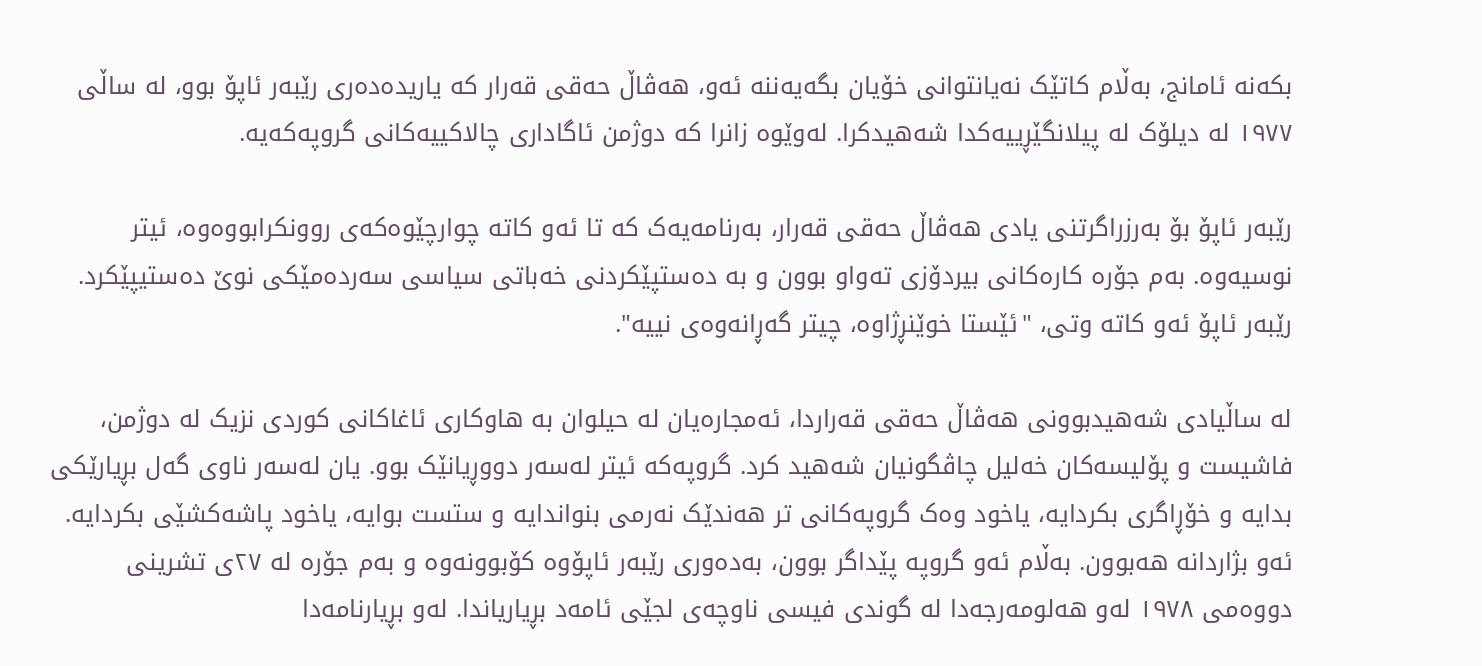بکەنە ئامانج، بەڵام کاتێک نەیانتوانی خۆیان بگەیەننە ئەو، هەڤاڵ حەقی قەرار کە یاریدەدەری رێبەر ئاپۆ بوو، لە ساڵی ١٩٧٧ لە دیلۆک لە پیلانگێڕییەکدا شەهیدکرا. لەوێوە زانرا کە دوژمن ئاگاداری چالاکییەکانی گروپەکەیە.

رێبەر ئاپۆ بۆ بەرزراگرتنی یادی هەڤاڵ حەقی قەرار، بەرنامەیەک کە تا ئەو کاتە چوارچێوەکەی روونکرابووەوە، ئیتر نوسیەوە. بەم جۆرە کارەکانی بیردۆزی تەواو بوون و بە دەستپێکردنی خەباتی سیاسی سەردەمێکی نوێ دەستیپێکرد. رێبەر ئاپۆ ئەو کاتە وتی، "ئێستا خوێنڕژاوە، چیتر گەڕانەوەی نییە".

لە ساڵیادی شەهیدبوونی هەڤاڵ حەقی قەراردا، ئەمجارەیان لە حیلوان بە هاوکاری ئاغاکانی کوردی نزیک لە دوژمن، فاشیست و پۆلیسەکان خەلیل چاڤگونیان شەهید کرد. گروپەکە ئیتر لەسەر دووڕیانێک بوو. یان لەسەر ناوی گەل بڕیارێکی بدایە و خۆڕاگری بکردایە، یاخود وەک گروپەکانی تر هەندێک نەرمی بنواندایە و ستست بوایە، یاخود پاشەکشێی بکردایە. ئەو بژاردانە هەبوون. بەڵام ئەو گروپە پێداگر بوون، بەدەوری رێبەر ئاپۆوە کۆبوونەوە و بەم جۆرە لە ٢٧ی تشرینی دووەمی ١٩٧٨ لەو هەلومەرجەدا لە گوندی فیسی ناوچەی لجێی ئامەد بڕیاریاندا. لەو بڕیارنامەدا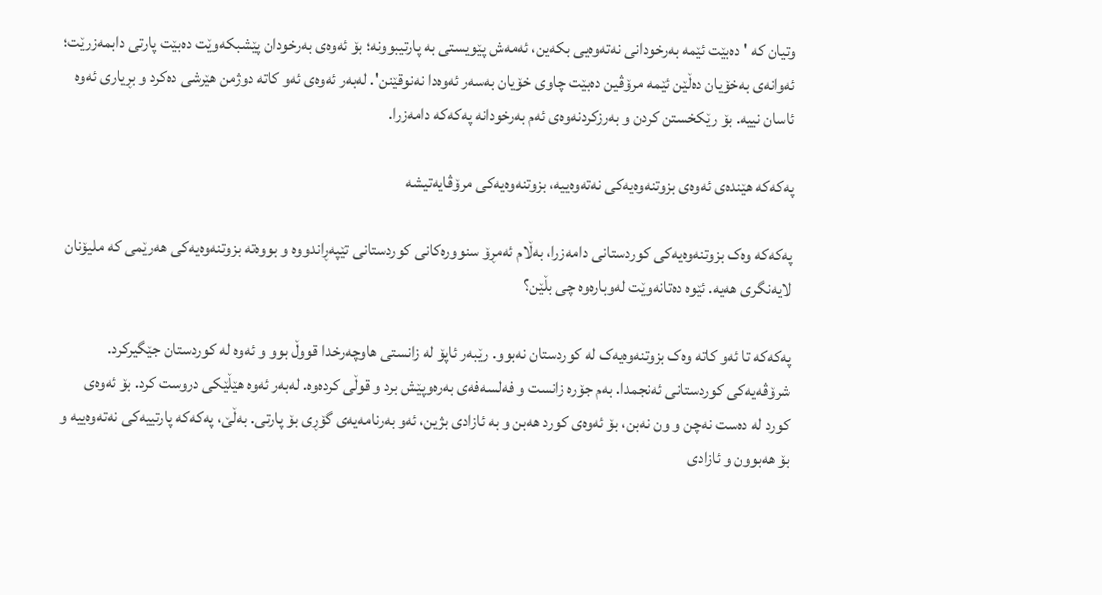وتیان کە ' دەبێت ئێمە بەرخودانی نەتەوەیی بکەین، ئەمەش پێویستی بە پارتیبوونە؛ بۆ ئەوەی بەرخودان پێشبکەوێت دەبێت پارتی دابمەزرێت؛ ئەوانەی بەخۆیان دەڵێن ئێمە مرۆڤین دەبێت چاوی خۆیان بەسەر ئەوەدا نەنوقێنن'. لەبەر ئەوەی ئەو کاتە دوژمن هێرشی دەکرد و بڕیاری ئەوە ئاسان نییە. بۆ رێکخستن کردن و بەرزکردنەوەی ئەم بەرخودانە پەکەکە دامەزرا.

پەکەکە هێندەی ئەوەی بزوتنەوەیەکی نەتەوەییە، بزوتنەوەیەکی مرۆڤایەتیشە

پەکەکە وەک بزوتنەوەیەکی کوردستانی دامەزرا، بەڵام ئەمڕۆ سنوورەکانی کوردستانی تێپەڕاندووە و بووەتە بزوتنەوەیەکی هەرێمی کە ملیۆنان لایەنگری هەیە. ئێوە دەتانەوێت لەوبارەوە چی بڵێن؟

پەکەکە تا ئەو کاتە وەک بزوتنەوەیەک لە کوردستان نەبوو. رێبەر ئاپۆ لە زانستی هاوچەرخدا قووڵ بوو و ئەوە لە کوردستان جێگیرکرد. شرۆڤەیەکی کوردستانی ئەنجمدا. بەم جۆرە زانست و فەلسەفەی بەرەوپێش برد و قوڵی کردەوە. لەبەر ئەوە هێڵێکی دروست کرد. بۆ ئەوەی کورد لە دەست نەچن و ون نەبن، بۆ ئەوەی کورد هەبن و بە ئازادی بژین، ئەو بەرنامەیەی گۆڕی بۆ پارتی. بەڵێ، پەکەکە پارتییەکی نەتەوەییە و بۆ هەبوون و ئازادی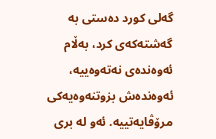گەلی کورد دەستی بە گەشتەکەی کرد، بەڵام ئەوەندەی نەتەوەییە، ئەوەندەش بزوتنەوەیەکی مرۆڤایەتییە. ئەو لە بری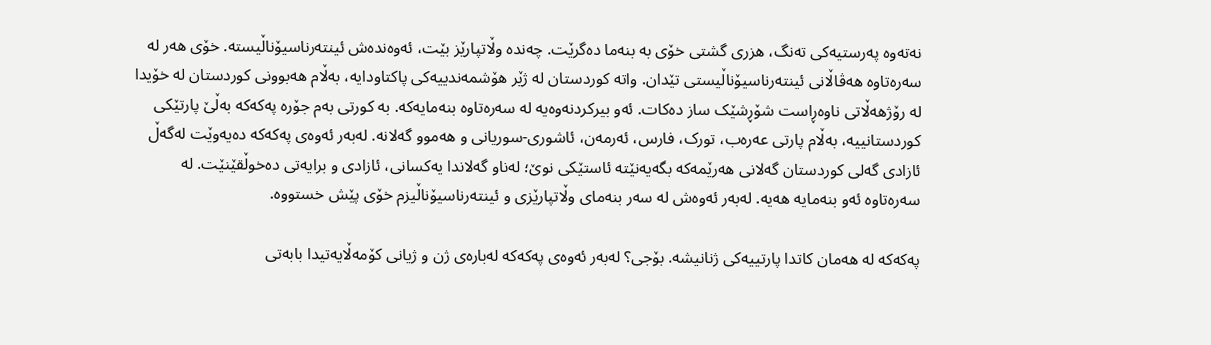نەتەوە پەرستیەکی تەنگ، هزری گشتی خۆی بە بنەما دەگرێت. چەندە وڵاتپارێز بێت، ئەوەندەش ئینتەرناسیۆناڵیستە. خۆی هەر لە سەرەتاوە هەڤاڵانی ئینتەرناسیۆناڵیستی تێدان. واتە کوردستان لە ژێر هۆشمەندییەکی پاکتاودایە، بەڵام هەبوونی کوردستان لە خۆیدا لە رۆژهەڵاتی ناوەڕاست شۆڕشێک ساز دەکات. ئەو بیرکردنەوەیە لە سەرەتاوە بنەمایەکە. بە کورتی بەم جۆرە پەکەکە بەڵێ پارتێکی کوردستانییە، بەڵام پارتی عەرەب، تورک، فارس، ئەرمەن، ئاشوری-سوریانی و هەموو گەلانە. لەبەر ئەوەی پەکەکە دەیەوێت لەگەڵ ئازادی گەلی کوردستان گەلانی هەرێمەکە بگەیەنێتە ئاستێکی نوێ؛ لەناو گەلاندا یەکسانی، ئازادی و برایەتی دەخوڵقێنێت. لە سەرەتاوە ئەو بنەمایە هەیە. لەبەر ئەوەش لە سەر بنەمای وڵاتپارێزی و ئینتەرناسیۆناڵیزم خۆی پێش خستووە.

پەکەکە لە هەمان کاتدا پارتییەکی ژنانیشە. بۆجی؟ لەبەر ئەوەی پەکەکە لەبارەی ژن و ژیانی کۆمەڵایەتیدا بابەتی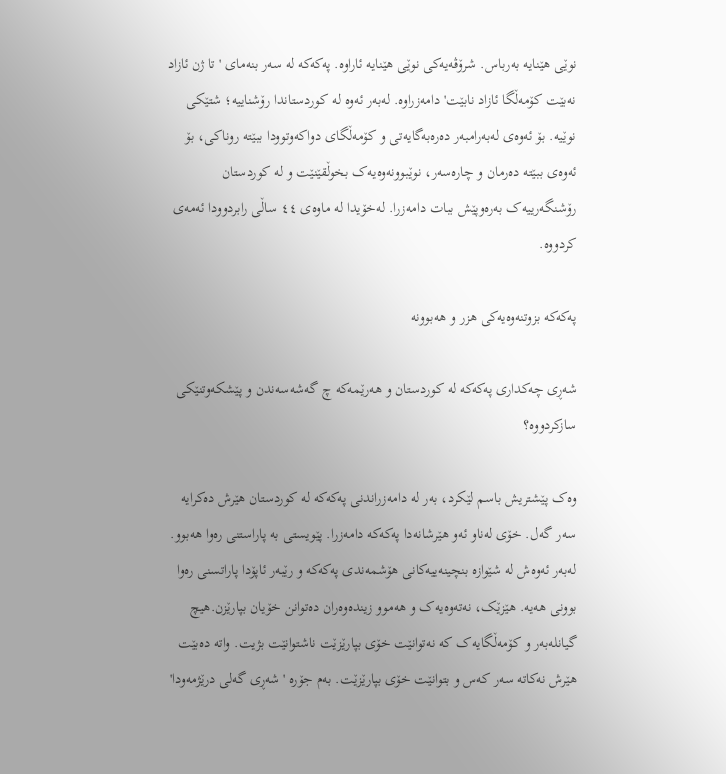نوێی هێنایە بەرباس. شرۆڤەیەکی نوێی هێنایە ئاراوە. پەکەکە لە سەر بنەمای 'تا ژن ئازاد نەبێت کۆمەڵگا ئازاد نابێت' دامەزراوە. لەبەر ئەوە لە کوردستاندا رۆشناییە؛ شتێکی نوێیە. بۆ ئەوەی لەبەرامبەر دەرەبەگایەتی و کۆمەڵگای دواکەوتوودا ببێتە روناکی، بۆ ئەوەی ببێتە دەرمان و چارەسەر، نوێبوونەوەیەک بخوڵقێنێت و لە کوردستان رۆشنگەرییەک بەرەوپێش ببات دامەزرا. لەخۆیدا لە ماوەی ٤٤ ساڵی رابردوودا ئەمەی کردووە.

پەکەکە بزوتنەوەیەکی هزر و هەبوونە

شەڕی چەکداری پەکەکە لە کوردستان و هەرێمەکە چ گەشەسەندن و پێشکەوتنێکی سازکردووە؟

وەک پێشتریش باسم لێکرد، بەر لە دامەزراندنی پەکەکە لە کوردستان هێرش دەکرایە سەر گەل. خۆی لەناو ئەو هێرشانەدا پەکەکە دامەزرا. پێویستی بە پاراستنی رەوا هەبوو. لەبەر ئەوەش لە شێوازە بنچینەییەکانی هۆشمەندی پەکەکە و رێبەر ئاپۆدا پاراتسنی رەوا بوونی هەیە. هێزێک، نەتەوەیەک و هەموو زیندەوەران دەتوانن خۆیان بپارێزن.هیچ گیانلەبەر و کۆمەڵگایەک کە نەتوانێت خۆی بپارێزێت ناشتوانێت بژیت. واتە دەبێت هێرش نەکاتە سەر کەس و بتوانێت خۆی بپارێزێت. بەم جۆرە 'شەڕی گەلی درێژمەودا'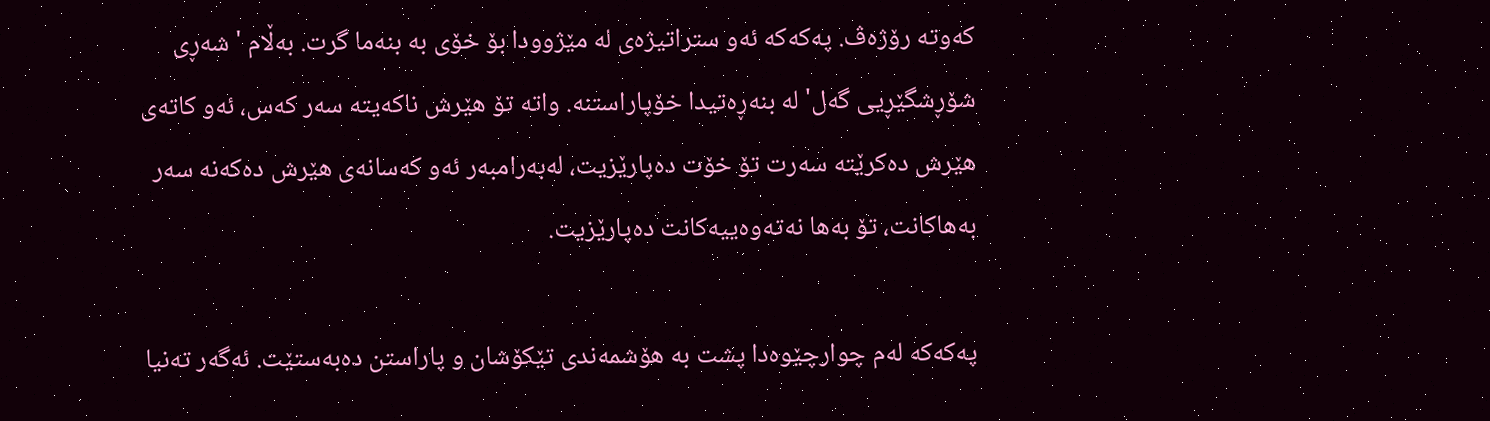کەوتە رۆژەڤ. پەکەکە ئەو ستراتیژەی لە مێژوودا بۆ خۆی بە بنەما گرت. بەڵام ' شەڕی شۆڕشگێڕیی گەل' لە بنەڕەتیدا خۆپاراستنە. واتە تۆ هێرش ناکەیتە سەر کەس، ئەو کاتەی هێرش دەکرێتە سەرت تۆ خۆت دەپارێزیت، لەبەرامبەر ئەو کەسانەی هێرش دەکەنە سەر بەهاکانت، تۆ بەها نەتەوەییەکانت دەپارێزیت.

پەکەکە لەم چوارچێوەدا پشت بە هۆشمەندی تێکۆشان و پاراستن دەبەستێت. ئەگەر تەنیا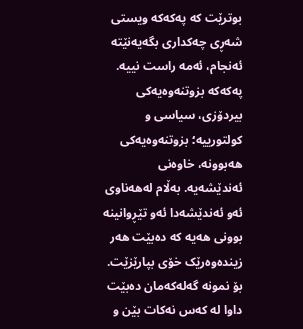بوترێت کە پەکەکە ویستی شەڕی چەکداری بگەیەنێتە ئەنجام، ئەمە راست نییە. پەکەکە بزوتنەوەیەکی بیردۆزی، سیاسی و کولتورییە؛ بزوتنەوەیەکی هەبوونە، خاوەنی ئەندێشەیە. بەڵام لەهەناوی ئەو ئەندێشەدا ئەو تێڕوانینە بوونی هەیە کە دەبێت هەر زیندەوەرێک خۆی بپارێزێت. بۆ نمونە گەلەکەمان دەبێت داوا لە کەس نەکات بێن و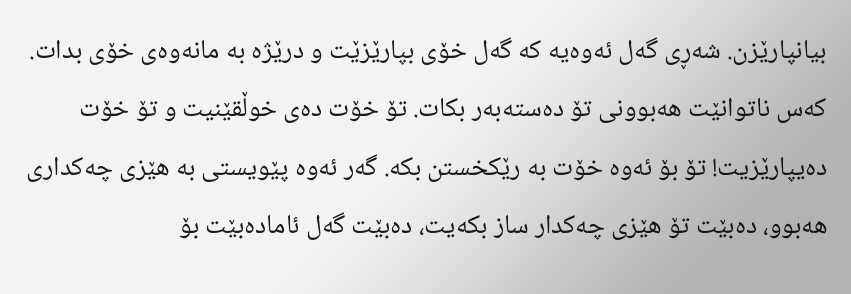بیانپارێزن. شەڕی گەل ئەوەیە کە گەل خۆی بپارێزێت و درێژە بە مانەوەی خۆی بدات. کەس ناتوانێت هەبوونی تۆ دەستەبەر بکات. تۆ خۆت دەی خوڵقێنیت و تۆ خۆت دەیپارێزیت! تۆ بۆ ئەوە خۆت بە رێکخستن بکە. گەر ئەوە پێویستی بە هێزی چەکداری هەبوو، دەبێت تۆ هێزی چەکدار ساز بکەیت، دەبێت گەل ئامادەبێت بۆ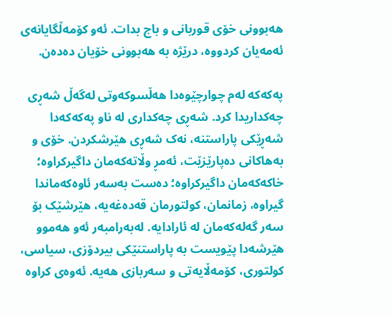هەبوونی خۆی قوربانی و باج بدات. ئەو کۆمەڵگایانەی ئەمەیان کردووە، درێژە بە هەبوونی خۆیان دەدەن.

پەکەکە لەم چوارچێوەدا هەڵسوکەوتی لەگەڵ شەڕی چەکداریدا کرد. شەڕی چەکداری لە ناو پەکەکەدا شەڕێکی پاراستنە، نەک شەڕی هێرشکردن. خۆی و بەهاکانی دەپارێزێت، ئەمڕ وڵاتەکەمان داگیرکراوە؛ خاکەکەمان داگیرکراوە؛ دەست بەسەر ئاوەکەماندا گیراوە، زمانمان، کولتورمان قەدەغەیە، هێرشێک بۆ سەر گەلەکەمان لە ئارادایە. لەبەرامبەر ئەو هەموو هێرشەدا پێویست بە پاراستنێکی بیردۆزی، سیاسی، کولتوری، کۆمەڵایەتی و سەربازی هەیە. ئەوەی کراوە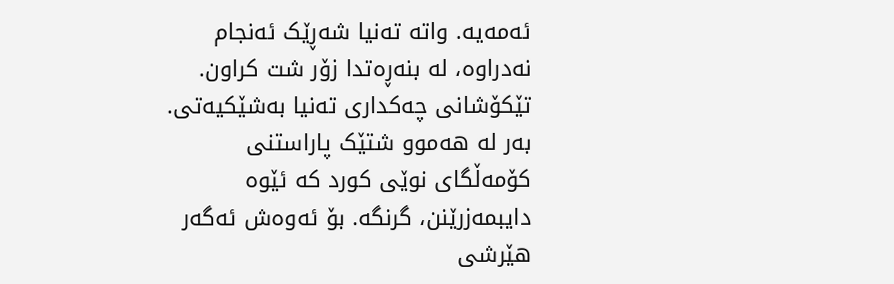ئەمەیە. واتە تەنیا شەڕێک ئەنجام نەدراوە، لە بنەڕەتدا زۆر شت کراون. تێکۆشانی چەکداری تەنیا بەشێکیەتی. بەر لە هەموو شتێک پاراستنی کۆمەڵگای نوێی کورد کە ئێوە دایبمەزرێنن، گرنگە. بۆ ئەوەش ئەگەر هێرشی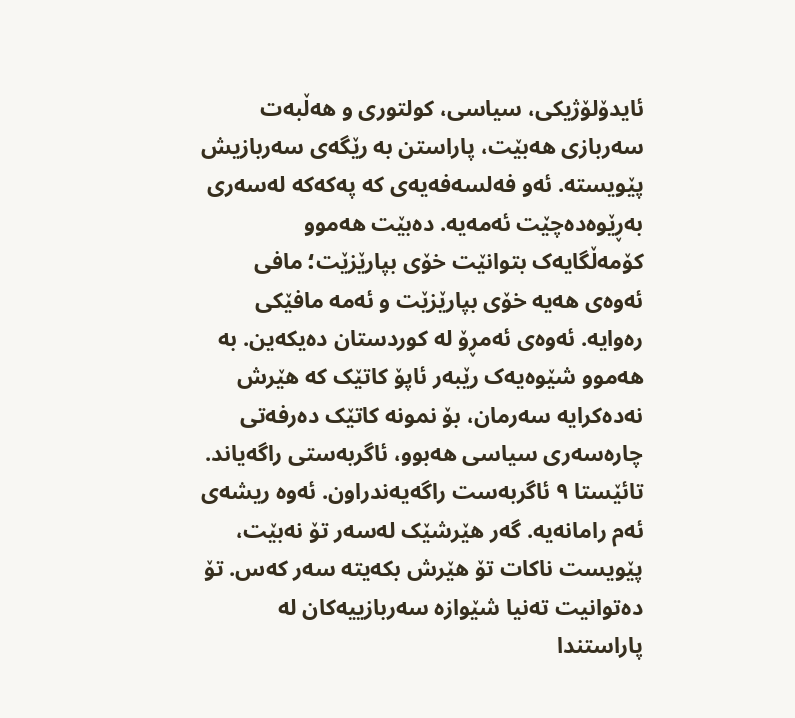ئایدۆلۆژیکی، سیاسی، کولتوری و هەڵبەت سەربازی هەبێت، پاراستن بە رێگەی سەربازیش پێویستە. ئەو فەلسەفەیەی کە پەکەکە لەسەری بەڕێوەدەچێت ئەمەیە. دەبێت هەموو کۆمەڵگایەک بتوانێت خۆی بپارێزێت؛ مافی ئەوەی هەیە خۆی بپارێزێت و ئەمە مافێکی رەوایە. ئەوەی ئەمڕۆ لە کوردستان دەیکەین. بە هەموو شێوەیەک رێبەر ئاپۆ کاتێک کە هێرش نەدەکرایە سەرمان، بۆ نمونە کاتێک دەرفەتی چارەسەری سیاسی هەبوو، ئاگربەستی راگەیاند. تائێستا ٩ ئاگربەست راگەیەندراون. ئەوە ریشەی ئەم رامانەیە. گەر هێرشێک لەسەر تۆ نەبێت، پێویست ناکات تۆ هێرش بکەیتە سەر کەس. تۆ دەتوانیت تەنیا شێوازە سەربازییەکان لە پاراستندا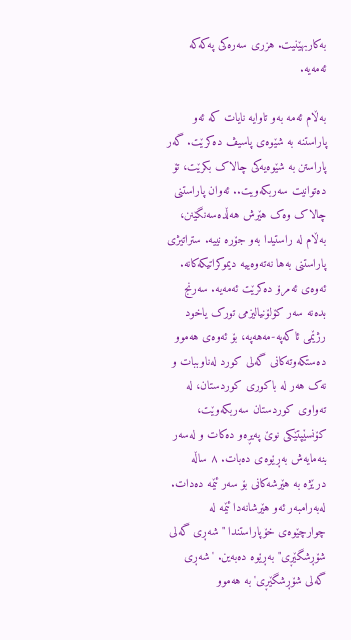بەکاربهێنیت. هزری سەرەکی پەکەکە ئەمەیە.

بەڵام ئەمە بەو تاوایە نایات کە ئەو پاراستنە بە شێوەی پاسیڤ دەکرێت. گەر پاراستن بە شێوەیەکی چالاک بکرێت، تۆ دەتوانیت سەربکەویت.. ئەوان پاراستنی چالاک وەک هێرش هەڵدەسەنگێنن، بەڵام لە راستیدا بەو جۆرە نییە. ستراتیژی پاراستنی بەها نەتەوەییە دیموکراتیکەکانە. ئەوەی ئەمرۆ دەکرێت ئەمەیە. سەرنج بدەنە سەر کۆلۆنیالیزمی تورک یاخود رژێمی ئاکەپە-مەهەپە، بۆ ئەوەی هەموو دەستکەوتەکانی گەلی کورد لەناوببات و نەک هەر لە باکوری کوردستان، لە تەواوی کوردستان سەربکەوێت، کۆنسێپتێکی نوێ پەیڕەو دەکات و لەسەر بنەمایەش بەڕێوەی دەبات. ٨ ساڵە درێژە بە هێرشەکانی بۆ سەر ئێمە دەدات. لەبەرامبەر ئەو هێرشانەدا ئێمە لە چوارچێوەی خۆپاراستندا "شەڕی گەلی شۆڕشگێڕی" بەڕێوە دەبەین. 'شەڕی گەلی شۆڕشگێڕی' بە هەموو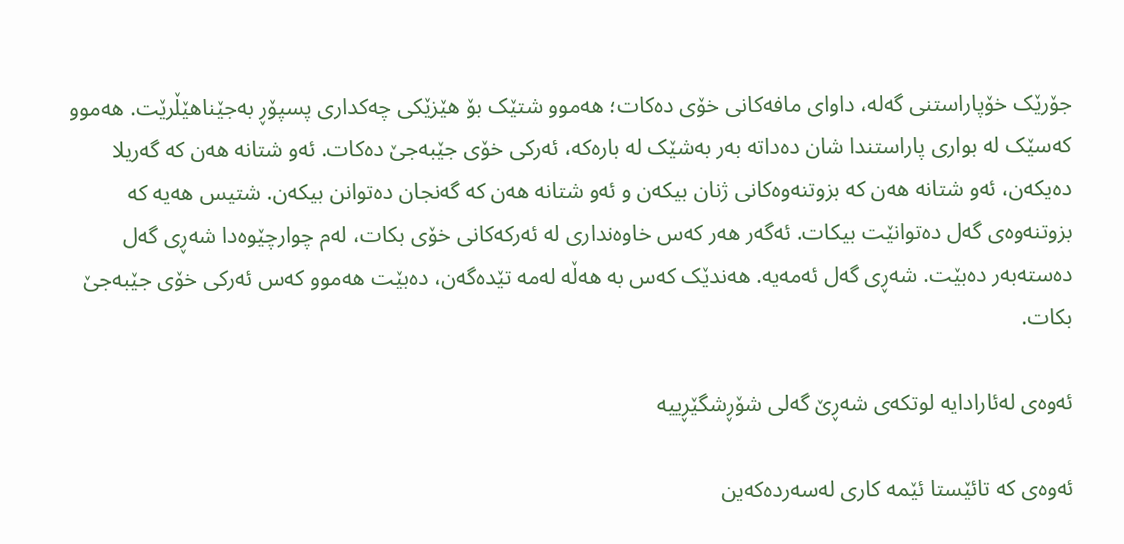جۆرێک خۆپاراستنی گەلە، داوای مافەکانی خۆی دەکات؛ هەموو شتێک بۆ هێزێکی چەکداری پسپۆڕ بەجێناهێڵرێت. هەموو کەسێک لە بواری پاراستندا شان دەداتە بەر بەشێک لە بارەکە، ئەرکی خۆی جێبەجێ دەکات. ئەو شتانە هەن کە گەریلا دەیکەن، ئەو شتانە هەن کە بزوتنەوەکانی ژنان بیکەن و ئەو شتانە هەن کە گەنجان دەتوانن بیکەن. شتیس هەیە کە بزوتنەوەی گەل دەتوانێت بیکات. ئەگەر هەر کەس خاوەنداری لە ئەرکەکانی خۆی بکات، لەم چوارچێوەدا شەڕی گەل دەستەبەر دەبێت. شەڕی گەل ئەمەیە. هەندێک کەس بە هەڵە لەمە تێدەگەن، دەبێت هەموو کەس ئەرکی خۆی جێبەجێ بکات.

ئەوەی لەئارادایە لوتکەی شەڕێ گەلی شۆڕشگێڕییە

ئەوەی کە تائێستا ئێمە کاری لەسەردەکەین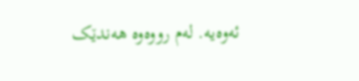ئەوەیە. لەم رووەوە هەندێک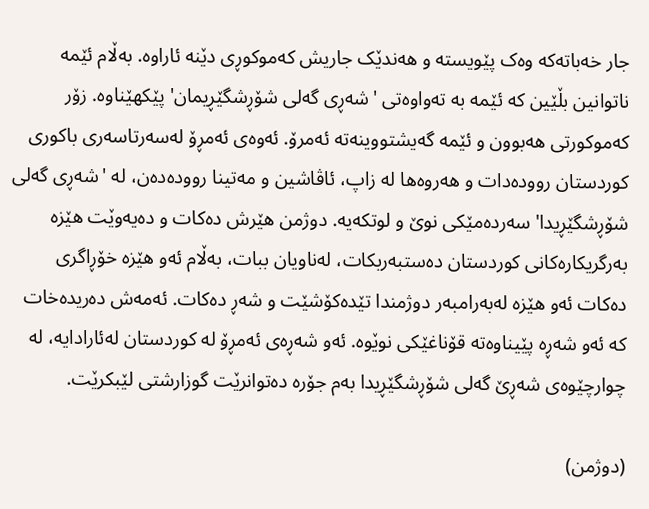جار خەباتەکە وەک پێویستە و هەندێک جاریش کەموکوڕی دێنە ئاراوە. بەڵام ئێمە ناتوانین بڵێین کە ئێمە بە تەواوەتی 'شەڕی گەلی شۆڕشگێڕیمان' پێکهێناوە. زۆر کەموکورتی هەبوون و ئێمە گەیشتووینەتە ئەمرۆ. ئەوەی ئەمڕۆ لەسەرتاسەری باکوری کوردستان روودەدات و هەروەها لە زاپ، ئاڤاشین و مەتینا روودەدەن، لە 'شەڕی گەلی شۆڕشگێڕیدا' سەردەمێکی نوێ و لوتکەیە. دوژمن هێرش دەکات و دەیەوێت هێزە بەرگریکارەکانی کوردستان دەستبەربکات، لەناویان ببات، بەڵام ئەو هێزە خۆڕاگری دەکات ئەو هێزە لەبەرامبەر دوژمندا تێدەکۆشێت و شەڕ دەکات. ئەمەش دەریدەخات کە ئەو شەڕە پێیناوەتە قۆناغێکی نوێوە. ئەو شەڕەی ئەمڕۆ لە کوردستان لەئارادایە، لە چوارچێوەی شەڕێ گەلی شۆڕشگێڕیدا بەم جۆرە دەتوانرێت گوزارشتی لێبکرێت.

(دوژمن)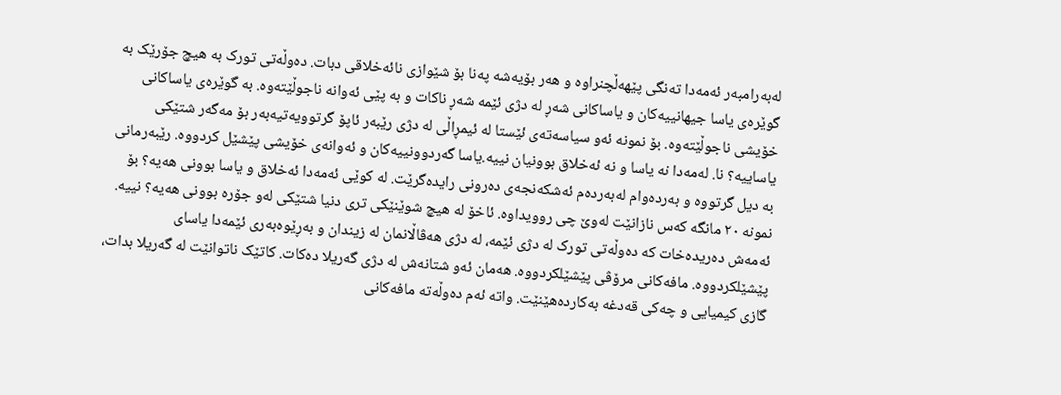لەبەرامبەر ئەمەدا تەنگی پێهەڵچنراوە و هەر بۆیەشە پەنا بۆ شێوازی نائەخلاقی دبات. دەوڵەتی تورک بە هیچ جۆرێک بە گوێرەی یاسا جیهانییەکان و یاساکانی شەڕ لە دژی ئێمە شەڕ ناکات و بە پێی ئەوانە ناجوڵێتەوە. بە گوێرەی یاساکانی خۆیشی ناجوڵێتەوە. بۆ نمونە ئەو سیاسەتەی ئێستا لە ئیمڕاڵی لە دژی رێبەر ئاپۆ گرتوویەتیەبەر بۆ مەگەر شتێکی یاساییە؟ نا. لەمەدا نە یاسا و نە ئەخلاق بوونیان نییە.یاسا گەردوونییەکان و ئەوانەی خۆیشی پێشێل کردووە. رێبەرمانی بە دیل گرتووە و بەردەوام لەبەردەم ئەشکەنجەی دەرونی رایدەگرێت. لە کوێی ئەمەدا ئەخلاق و یاسا بوونی هەیە؟ بۆ نمونە ٢٠ مانگە کەس نازانێت لەوێ چی روویداوە. ئاخۆ لە هیچ شوێنێکی تری دنیا شتێکی لەو جۆرە بوونی هەیە؟ نییە. ئەمەش دەریدەخات کە دەوڵەتی تورک لە دژی ئێمە، لە دژی هەڤاڵانمان لە زیندان و بەڕێوەبەری ئێمەدا یاسای پێشێلکردووە. مافەکانی مرۆڤی پێشێلکردووە. هەمان ئەو شتانەش لە دژی گەریلا دەکات. کاتێک ناتوانێت لە گەریلا بدات، گازی کیمیایی و چەکی قەدغە بەکاردەهێنێت. واتە ئەم دەوڵەتە مافەکانی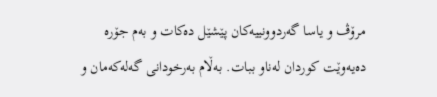مرۆڤ و یاسا گەردوونییەکان پێشێل دەکات و بەم جۆرە دەیەوێت کوردان لەناو ببات. بەڵام بەرخودانی گەلەکەمان و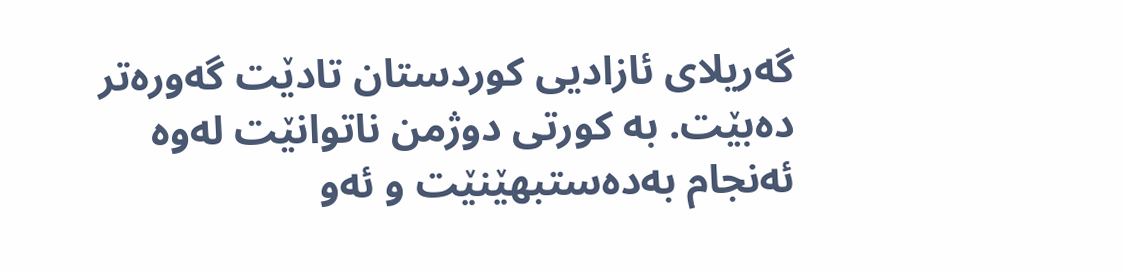گەریلای ئازادیی کوردستان تادێت گەورەتر دەبێت. بە کورتی دوژمن ناتوانێت لەوە ئەنجام بەدەستبهێنێت و ئەو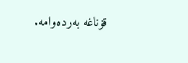قۆناغە بەردەوامە.